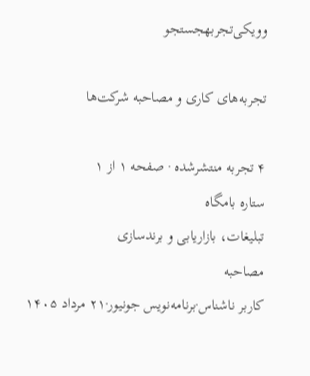وویکی‌تجربهجستجو

تجربه‌های کاری و مصاحبه شرکت‌ها

۴ تجربه منتشرشده · صفحه ۱ از ۱
ستاره بامگاه
تبلیغات، بازاریابی و برندسازی
مصاحبه
کاربر ناشناس·برنامه‌نویس جونیور·۲۱ مرداد ۱۴۰۵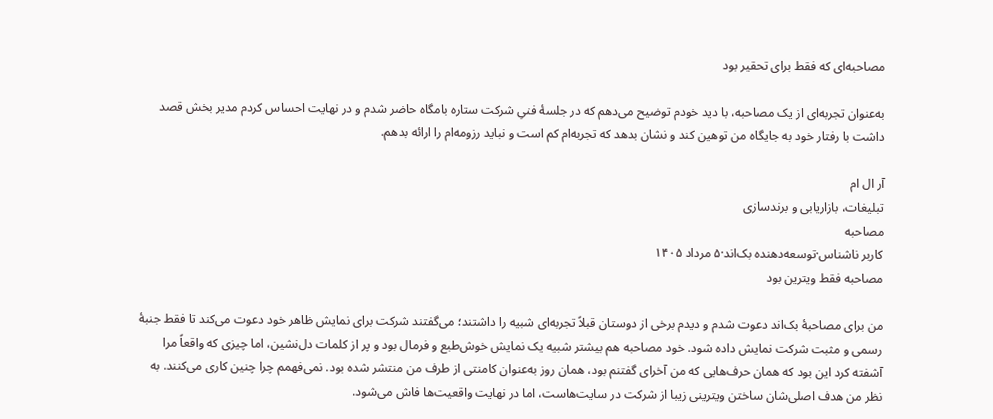مصاحبه‌ای که فقط برای تحقیر بود

به‌عنوان تجربه‌ای از یک مصاحبه، با دید خودم توضیح می‌دهم که در جلسهٔ فنیِ شرکت ستاره بامگاه حاضر شدم و در نهایت احساس کردم مدیر بخش قصد داشت با رفتار خود به جایگاه من توهین کند و نشان بدهد که تجربه‌ام کم است و نباید رزومه‌ام را ارائه بدهم.

آر ال ام
تبلیغات، بازاریابی و برندسازی
مصاحبه
کاربر ناشناس·توسعه‌دهنده بک‌اند·۵ مرداد ۱۴۰۵
مصاحبه فقط ویترین بود

من برای مصاحبهٔ بک‌اند دعوت شدم و دیدم برخی از دوستان قبلاً تجربه‌ای شبیه را داشتند؛ می‌گفتند شرکت برای نمایش ظاهر خود دعوت می‌کند تا فقط جنبهٔ رسمی و مثبت شرکت نمایش داده شود. خود مصاحبه هم بیشتر شبیه یک نمایش خوش‌طبع و فرمال بود و پر از کلمات دل‌نشین، اما چیزی که واقعاً مرا آشفته کرد این بود که همان حرف‌هایی که من آخرای گفتنم بود، همان روز به‌عنوان کامنتی از طرف من منتشر شده بود. نمی‌فهمم چرا چنین کاری می‌کنند. به نظر من هدف اصلی‌شان ساختن ویترینی زیبا از شرکت در سایت‌هاست، اما در نهایت واقعیت‌ها فاش می‌شود.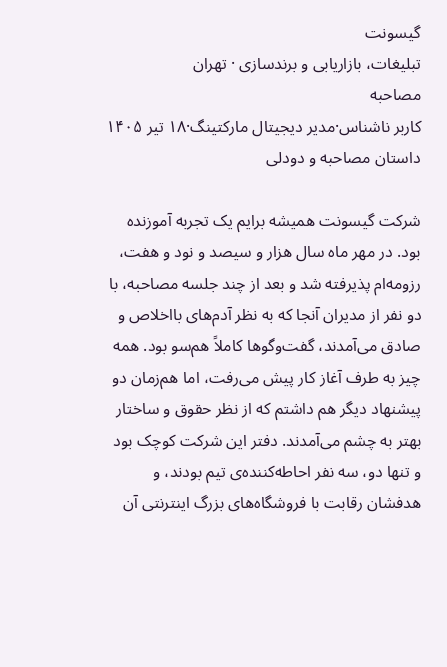گیسونت
تبلیغات، بازاریابی و برندسازی · تهران
مصاحبه
کاربر ناشناس·مدیر دیجیتال مارکتینگ·۱۸ تیر ۱۴۰۵
داستان مصاحبه و دودلی

شرکت گیسونت همیشه برایم یک تجربه آموزنده بود. در مهر ماه سال هزار و سیصد و نود و هفت، رزومه‌ام پذیرفته شد و بعد از چند جلسه مصاحبه، با دو نفر از مدیران آنجا که به نظر آدم‌های بااخلاص و صادق می‌آمدند، گفت‌وگوها کاملاً هم‌سو بود. همه چیز به طرف آغاز کار پیش می‌رفت، اما هم‌زمان دو پیشنهاد دیگر هم داشتم که از نظر حقوق و ساختار بهتر به چشم می‌آمدند. دفتر این شرکت کوچک بود و تنها دو، سه نفر احاطه‌کننده‌ی تیم بودند، و هدفشان رقابت با فروشگاه‌های بزرگ اینترنتی آن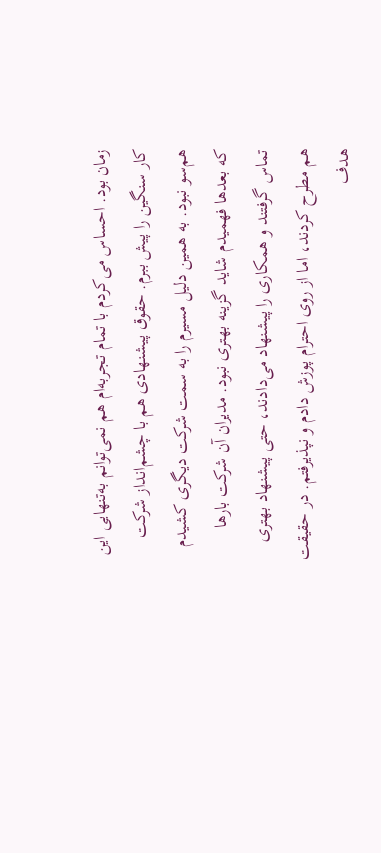زمان بود. احساس می‌کردم با تمام تجربه‌ام هم نمی‌توانم به‌تنهایی این کار سنگین را پیش ببرم. حقوق پیشنهادی هم با چشم‌انداز شرکت هم‌سو نبود. به همین دلیل مسیرم را به سمت شرکت دیگری کشیدم که بعدها فهمیدم شاید گزینه بهتری نبود. مدیران آن شرکت بارها تماس گرفتند و همکاری را پیشنهاد می‌دادند، حتی پیشنهاد بهتری هم مطرح کردند، اما از روی احترام پوزش دادم و نپذیرفتم. در حقیقت هدف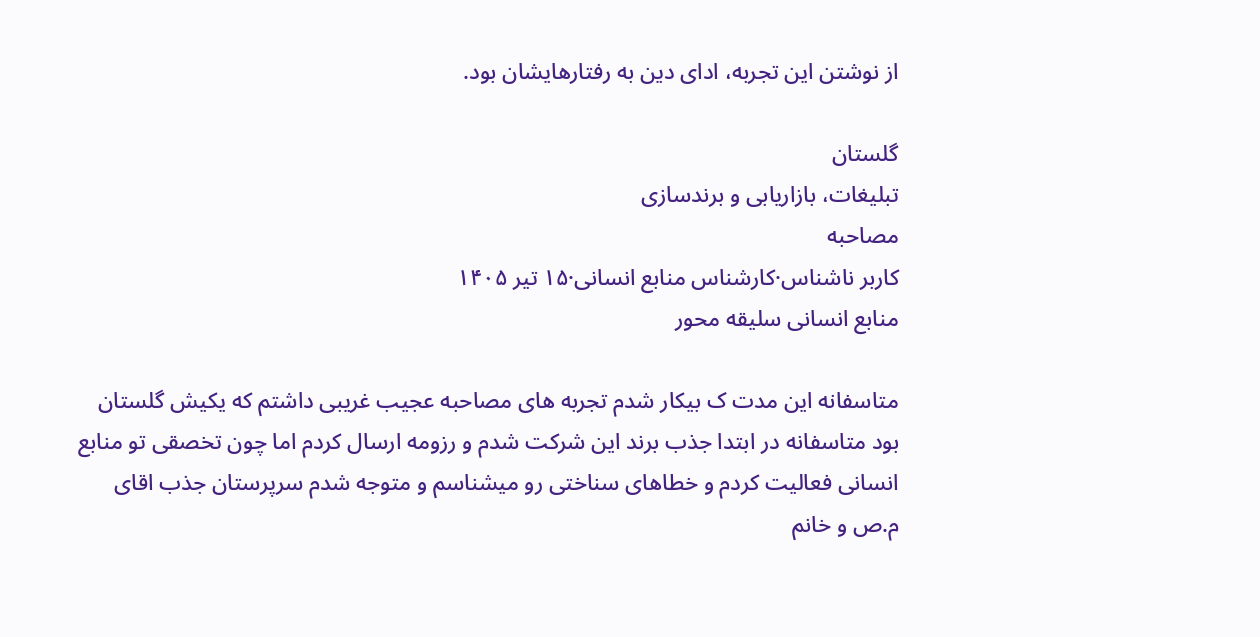از نوشتن این تجربه، ادای دین به رفتارهایشان بود.

گلستان
تبلیغات، بازاریابی و برندسازی
مصاحبه
کاربر ناشناس·کارشناس منابع انسانی·۱۵ تیر ۱۴۰۵
منابع انسانی سلیقه محور

متاسفانه این مدت ک بیکار شدم تجربه های مصاحبه عجیب غریبی داشتم که یکیش گلستان بود متاسفانه در ابتدا جذب برند این شرکت شدم و رزومه ارسال کردم اما چون تخصقی تو منابع انسانی فعالیت کردم و خطاهای سناختی رو میشناسم و متوجه شدم سرپرستان جذب اقای م.ص و خانم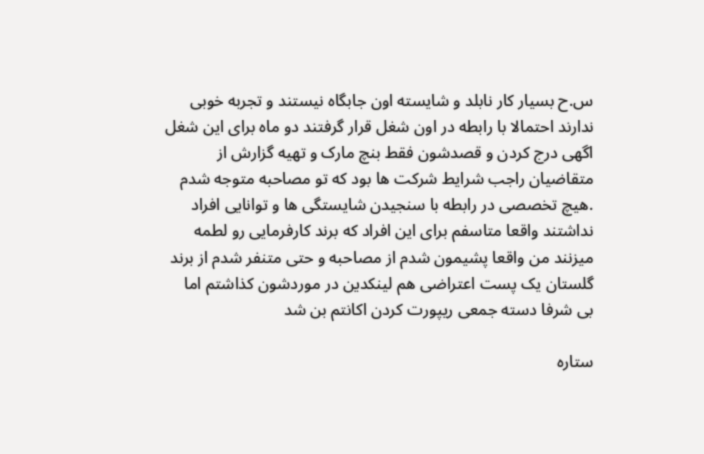س.ح بسیار کار نابلد و شایسته اون جابگاه نیستند و تجربه خوبی ندارند احتمالا با رابطه در اون شغل قرار گرفتند دو ماه برای این شغل اگهی درج کردن و قصدشون فقط بنچ مارک و تهیه گزارش از متقاضیان راجب شرایط شرکت ها بود که تو مصاحبه متوجه شدم .هیچ تخصصی در رابطه با سنجیدن شایستگی ها و توانایی افراد نداشتند واقعا متاسفم برای این افراد که برند کارفرمایی رو لطمه میزنند من واقعا پشیمون شدم از مصاحبه و حتی متنفر شدم از برند گلستان یک پست اعتراضی هم لینکدین در موردشون کذاشتم اما بی شرفا دسته جمعی ریپورت کردن اکانتم بن شد

ستاره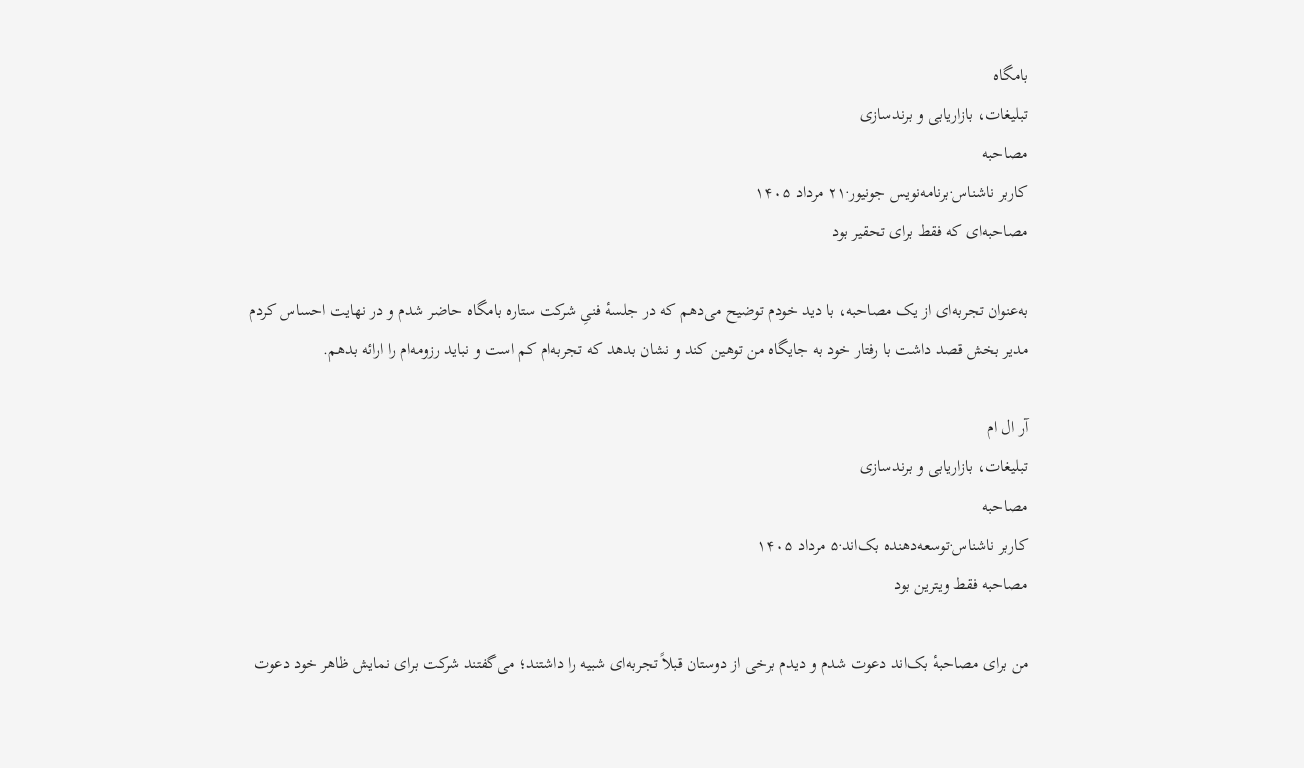بامگاه
تبلیغات، بازاریابی و برندسازی
مصاحبه
کاربر ناشناس·برنامه‌نویس جونیور·۲۱ مرداد ۱۴۰۵
مصاحبه‌ای که فقط برای تحقیر بود

به‌عنوان تجربه‌ای از یک مصاحبه، با دید خودم توضیح می‌دهم که در جلسهٔ فنیِ شرکت ستاره بامگاه حاضر شدم و در نهایت احساس کردم مدیر بخش قصد داشت با رفتار خود به جایگاه من توهین کند و نشان بدهد که تجربه‌ام کم است و نباید رزومه‌ام را ارائه بدهم.

آر ال ام
تبلیغات، بازاریابی و برندسازی
مصاحبه
کاربر ناشناس·توسعه‌دهنده بک‌اند·۵ مرداد ۱۴۰۵
مصاحبه فقط ویترین بود

من برای مصاحبهٔ بک‌اند دعوت شدم و دیدم برخی از دوستان قبلاً تجربه‌ای شبیه را داشتند؛ می‌گفتند شرکت برای نمایش ظاهر خود دعوت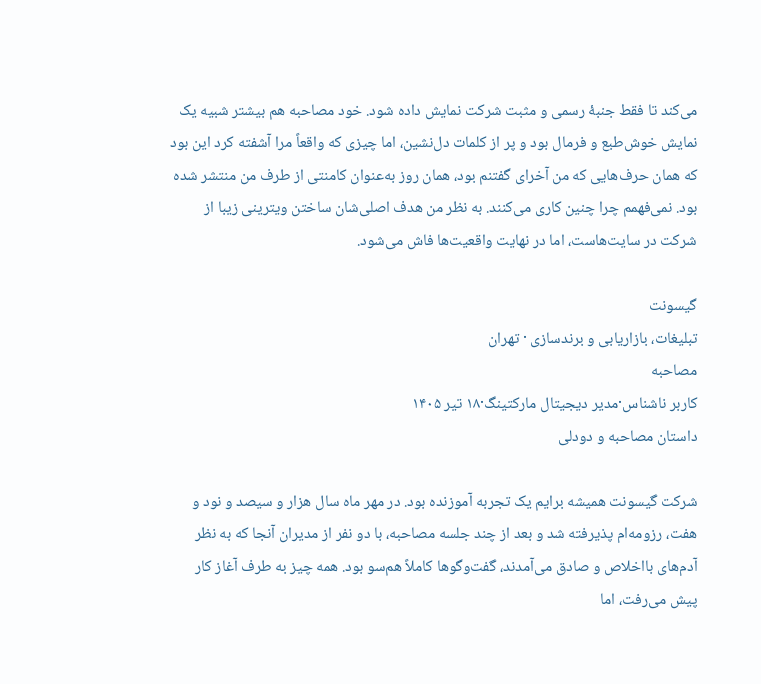می‌کند تا فقط جنبهٔ رسمی و مثبت شرکت نمایش داده شود. خود مصاحبه هم بیشتر شبیه یک نمایش خوش‌طبع و فرمال بود و پر از کلمات دل‌نشین، اما چیزی که واقعاً مرا آشفته کرد این بود که همان حرف‌هایی که من آخرای گفتنم بود، همان روز به‌عنوان کامنتی از طرف من منتشر شده بود. نمی‌فهمم چرا چنین کاری می‌کنند. به نظر من هدف اصلی‌شان ساختن ویترینی زیبا از شرکت در سایت‌هاست، اما در نهایت واقعیت‌ها فاش می‌شود.

گیسونت
تبلیغات، بازاریابی و برندسازی · تهران
مصاحبه
کاربر ناشناس·مدیر دیجیتال مارکتینگ·۱۸ تیر ۱۴۰۵
داستان مصاحبه و دودلی

شرکت گیسونت همیشه برایم یک تجربه آموزنده بود. در مهر ماه سال هزار و سیصد و نود و هفت، رزومه‌ام پذیرفته شد و بعد از چند جلسه مصاحبه، با دو نفر از مدیران آنجا که به نظر آدم‌های بااخلاص و صادق می‌آمدند، گفت‌وگوها کاملاً هم‌سو بود. همه چیز به طرف آغاز کار پیش می‌رفت، اما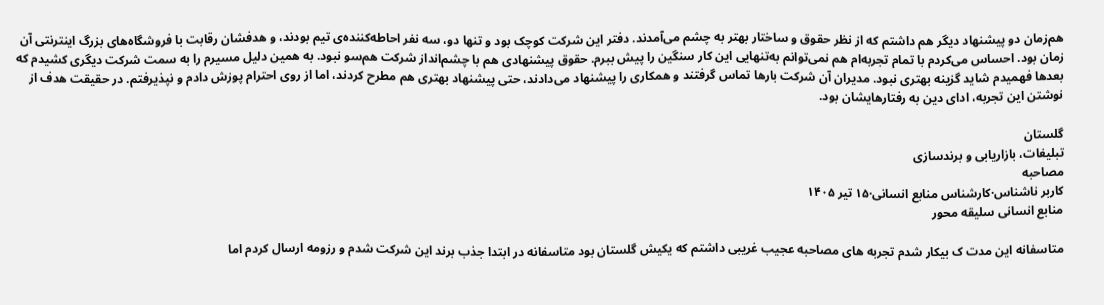هم‌زمان دو پیشنهاد دیگر هم داشتم که از نظر حقوق و ساختار بهتر به چشم می‌آمدند. دفتر این شرکت کوچک بود و تنها دو، سه نفر احاطه‌کننده‌ی تیم بودند، و هدفشان رقابت با فروشگاه‌های بزرگ اینترنتی آن زمان بود. احساس می‌کردم با تمام تجربه‌ام هم نمی‌توانم به‌تنهایی این کار سنگین را پیش ببرم. حقوق پیشنهادی هم با چشم‌انداز شرکت هم‌سو نبود. به همین دلیل مسیرم را به سمت شرکت دیگری کشیدم که بعدها فهمیدم شاید گزینه بهتری نبود. مدیران آن شرکت بارها تماس گرفتند و همکاری را پیشنهاد می‌دادند، حتی پیشنهاد بهتری هم مطرح کردند، اما از روی احترام پوزش دادم و نپذیرفتم. در حقیقت هدف از نوشتن این تجربه، ادای دین به رفتارهایشان بود.

گلستان
تبلیغات، بازاریابی و برندسازی
مصاحبه
کاربر ناشناس·کارشناس منابع انسانی·۱۵ تیر ۱۴۰۵
منابع انسانی سلیقه محور

متاسفانه این مدت ک بیکار شدم تجربه های مصاحبه عجیب غریبی داشتم که یکیش گلستان بود متاسفانه در ابتدا جذب برند این شرکت شدم و رزومه ارسال کردم اما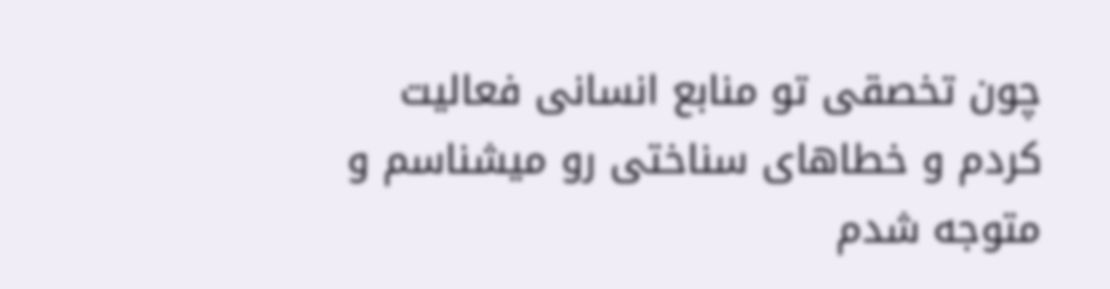چون تخصقی تو منابع انسانی فعالیت کردم و خطاهای سناختی رو میشناسم و متوجه شدم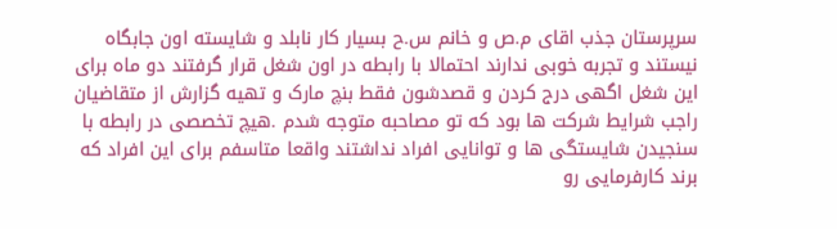سرپرستان جذب اقای م.ص و خانم س.ح بسیار کار نابلد و شایسته اون جابگاه نیستند و تجربه خوبی ندارند احتمالا با رابطه در اون شغل قرار گرفتند دو ماه برای این شغل اگهی درج کردن و قصدشون فقط بنچ مارک و تهیه گزارش از متقاضیان راجب شرایط شرکت ها بود که تو مصاحبه متوجه شدم .هیچ تخصصی در رابطه با سنجیدن شایستگی ها و توانایی افراد نداشتند واقعا متاسفم برای این افراد که برند کارفرمایی رو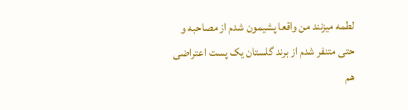لطمه میزنند من واقعا پشیمون شدم از مصاحبه و حتی متنفر شدم از برند گلستان یک پست اعتراضی هم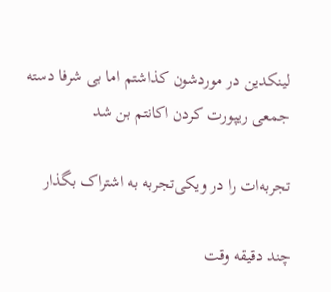لینکدین در موردشون کذاشتم اما بی شرفا دسته جمعی ریپورت کردن اکانتم بن شد

تجربه‌ات را در ویکی‌تجربه به اشتراک بگذار

چند دقیقه وقت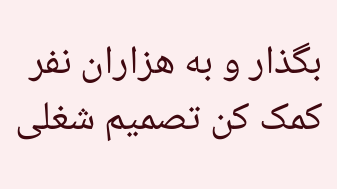بگذار و به هزاران نفر کمک کن تصمیم شغلی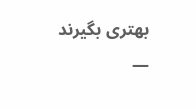بهتری بگیرند —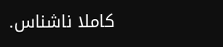کاملا ناشناس.